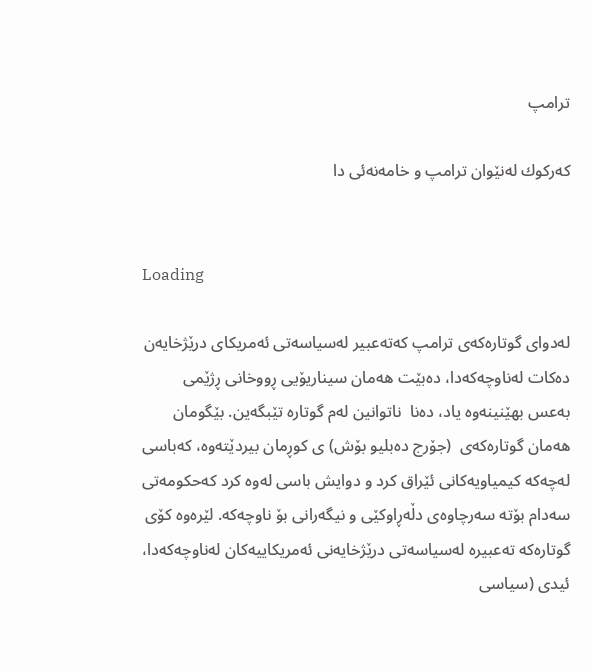ترامپ

كه‌ركوك له‌نێوان ترامپ و خامه‌نه‌ئی دا


Loading

له‌دوای گوتاره‌كه‌ی ترامپ كه‌ته‌عبیر له‌سیاسه‌تی ئه‌مریكای درێژخایه‌ن ده‌كات له‌ناوچه‌كه‌دا، ده‌بێت هه‌مان سیناریۆیی ڕووخانی ڕژێمی به‌عس بهێنینه‌وه‌ یاد، ده‌نا  ناتوانین له‌م گوتاره‌ تێبگه‌ین. بێگومان هه‌مان گوتاره‌كه‌ی  (جۆرج ده‌بلیو بۆش) ی كوڕمان بیردێته‌وه،‌ كه‌باسی له‌چه‌كه‌ كیمیاویه‌كانی ئێراق كرد و دوایش باسی له‌وه‌ كرد كه‌حكومه‌تی سه‌دام بۆته سه‌رچاوه‌ی دڵه‌ڕاوكێی و نیگه‌رانی بۆ ناوچه‌كه‌. لێره‌وه‌ كۆی گوتاره‌كه‌ ته‌عبیره‌ له‌سیاسه‌تی درێژخایه‌نی ئه‌مریكاییه‌كان له‌ناوچه‌كه‌دا، ئیدی (سیاسی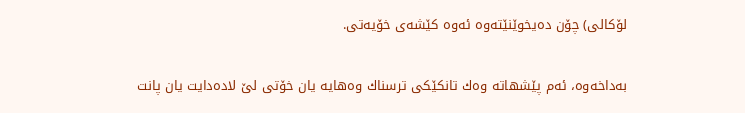لۆكالی) چۆن ده‌یخوێنێته‌وه‌ ئه‌وه‌ كێشه‌ی خۆیه‌تی.

به‌داخه‌وه‌، ئه‌م پێشهاته‌ وه‌ك تانكێكی ترسناك وه‌هایه‌ یان خۆتی لێ لاده‌دایت یان پانت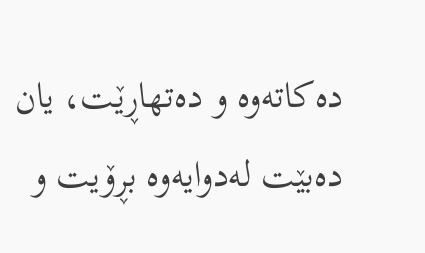ده‌كاته‌وه‌ و ده‌تهاڕێت، یان ده‌بێت له‌دوایه‌وه‌ بڕۆیت و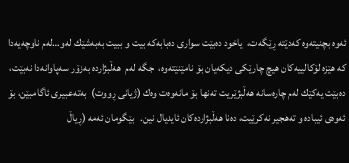ئه‌وه‌ بچنیته‌وه‌ كه‌دێته‌ ڕێگه‌ت،  یاخود ده‌بێت سواری ده‌بابه‌كه‌ بیت و ببیت به‌به‌شێك له‌و…له‌م ناوچه‌یه‌دا كه‌ هێزه‌ لۆكالییه‌كان هیچ چارێكی دیكه‌یان بۆ نامێنێته‌وه‌،  جگه‌ له‌م  هه‌ڵبژارده‌ به‌زۆر سه‌پاوانه‌دا نه‌بێت، ده‌بێت یه‌كێك له‌م چاره‌سانه‌ هه‌ڵبژێریت ته‌نها بۆ مانه‌وه‌ت وه‌ك (ژیانی ڕووت)  به‌ته‌عبیری ئاگامبێن، بۆ ئه‌وه‌ی ئیباده‌ و ته‌هجیر نه‌كرێیت، ده‌نا هه‌ڵبژارده‌كان ئایدیال نین.   بێگومان ئه‌مه‌ (ڕیاڵ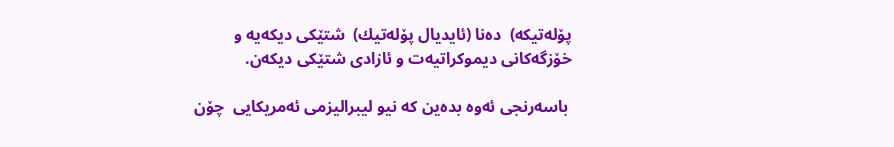پۆله‌تیكه‌)  ده‌نا (ئایدیال پۆله‌تیك)  شتێكی دیكه‌یه‌ و خۆزگه‌كانی دیموكراتیه‌ت و ئازادی شتێكی دیكه‌ن.

 باسه‌رنجی ئه‌وه‌ بده‌ین كه‌ نیو لیبرالیزمی ئه‌مریكایی  چۆن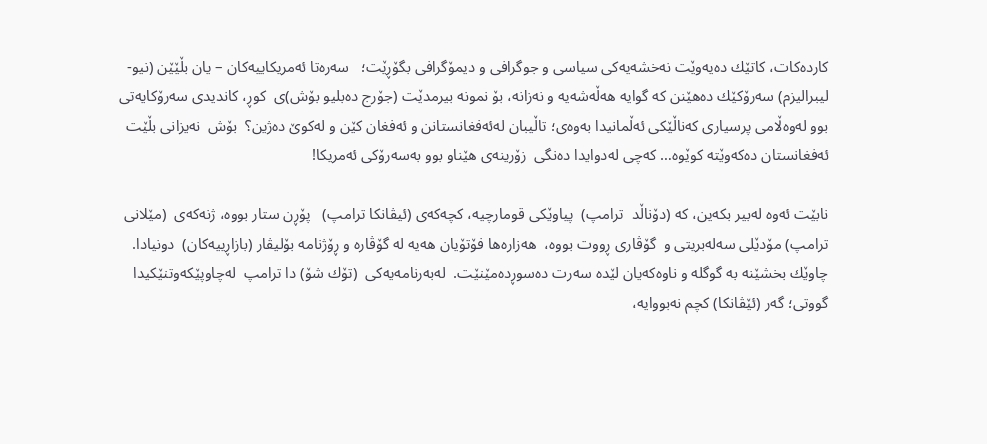كارده‌كات، كاتێك ده‌یه‌وێت نه‌خشه‌یه‌كی سیاسی و جوگرافی و دیمۆگرافی بگۆڕێت؛   سه‌ره‌تا ئه‌مریكاییه‌كان – یان بڵێێن (نیو- لیبرالیزم) سه‌رۆكێك ده‌هێنن كه‌ گوایه‌ هه‌ڵه‌شه‌یه‌ و نه‌زانه‌، بۆ نمونه‌ بیرمدێت (جۆرج ده‌بلیو بۆش)ی  كوڕ، كاندیدی سه‌رۆكایه‌تی بوو له‌وه‌ڵامی پرسیاری كه‌ناڵێكی ئه‌ڵمانیدا به‌وه‌ی؛ تاڵیبان له‌ئه‌فغانستانن و ئه‌فغان كێن و له‌كوێ ده‌ژین؟  بۆش  نه‌یزانی بڵێت ئه‌فغانستان ده‌كه‌وێته‌ كوێوه‌… كه‌چی له‌دوایدا ده‌نگی  زۆرینه‌ی هێناو بوو به‌سه‌رۆكی ئه‌مریكا!

نابێت ئه‌وه‌ له‌بیر بكه‌ین، كه‌ (دۆناڵد  ترامپ)  پیاوێكی قومارچیه‌، كچه‌كه‌ی (ئیڤانكا ترامپ)   پۆڕن ستار بووه‌‌، ژنه‌كه‌ی  (مێلانی ترامپ) مۆدێلی سه‌له‌بریتی و  گۆڤاری ‌ڕووت بووه‌‌،  هه‌زاره‌ها فۆتۆیان هه‌یه‌ له‌ گۆڤاره‌ و ڕۆژنامه‌ بۆلیڤار (بازاڕییه‌كان)  دونیادا. چاوێك بخشێنه‌ به‌ گوگله‌ و ناوه‌كه‌یان لێده‌ سه‌رت ده‌سوڕده‌مێنێت.  له‌به‌رنامه‌یه‌كی  (تۆك شۆ) دا ترامپ  له‌چاوپێكه‌وتنێكیدا گووتی؛ گه‌ر (ئێڤانكا) كچم نه‌بووایه‌،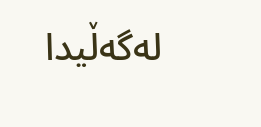له‌گه‌ڵیدا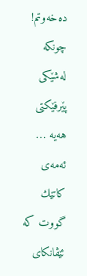ده‌خه‌وتم!  چونكه‌ له‌شێكی پێرفێكتی هه‌یه‌ … ئه‌مه‌ی كاتێك گووت كه‌ ئێڤانكای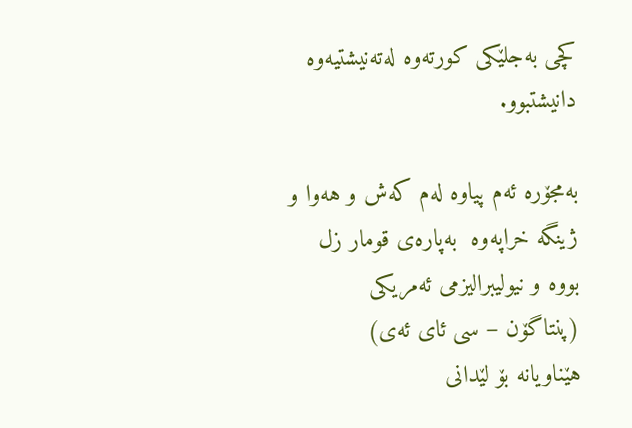كچی به‌جلێكی كورته‌وه‌ له‌ته‌نیشتیه‌وه‌ دانیشتبوو.

به‌مجۆره‌ ئه‌م پیاوه‌ له‌م كه‌ش و هه‌وا و ژینگه‌ خراپه‌وه‌  به‌پاره‌ی قومار زل بووه‌ و نیولیبرالیزمی ئه‌مریكی  (پنتاگۆن – سی ئای ئه‌ی)   هێناویانه‌ بۆ لێدانی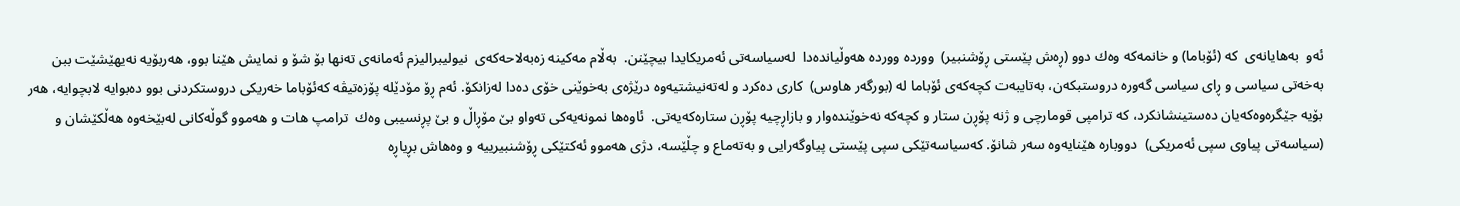ئه‌و  به‌هایانه‌ی  كه‌ (ئۆباما) و خانمه‌كه‌ وه‌ك دوو (ڕه‌ش پێستی ڕۆشنبیر)  وورده ‌وورده‌ هه‌و‌ڵیانده‌دا  له‌سیاسه‌تی ئه‌مریكایدا بیچێنن.  به‌ڵام مه‌كینه‌ زه‌به‌لاحه‌كه‌ی  نیولیبرالیزم ئه‌مانه‌ی ته‌نها بۆ شۆ و نمایش هێنا‌ بوو، هه‌ربۆیه‌ نه‌یهێشێت ببن به‌خه‌تی سیاسی و ڕای سیاسی گه‌وره‌ دروستبكه‌ن، به‌تایبه‌ت كچه‌كه‌ی ئۆباما له‌ (بورگه‌ر هاوس)  كاری ده‌كرد و له‌ته‌نیشتیه‌وه‌ درێژه‌ی به‌خوێنی خۆی‌ ده‌دا له‌زانكۆ. ئه‌م ڕۆ مۆدێله‌ پۆزه‌تیڤه‌ كه‌ئۆباما خه‌ریكی دروستكردنی بوو ده‌بوایه‌ لابچوایه‌، هه‌ر بۆیه‌ جێگره‌وه‌كه‌یان ده‌ستینشانكرد، كه‌ ترامپی قومارچی و ژنه‌ پۆڕن ستار و كچه‌كه‌ نه‌خوێنده‌وار و بازاڕچیه‌ پۆڕن ستاره‌كه‌یه‌تی.  ئاوه‌ها نمونه‌یه‌كی ته‌واو بێ مۆڕاڵ و بێ پڕنسیبی وه‌ك  ترامپ هات و هه‌موو گوڵه‌كانی له‌بێخه‌وه هه‌ڵكێشان و (سیاسه‌تی پیاوی سپی ئه‌مریكی)  دووباره‌ هێنایه‌وه‌ سه‌ر شانۆ. كه‌سیاسه‌تێكی سپی پێستی پیاوگه‌رایی و به‌ته‌ماع و چڵێسه،‌ دژی هه‌موو ئه‌كتێكی ڕۆشنبیرییه‌ و وه‌هاش بڕیاڕه‌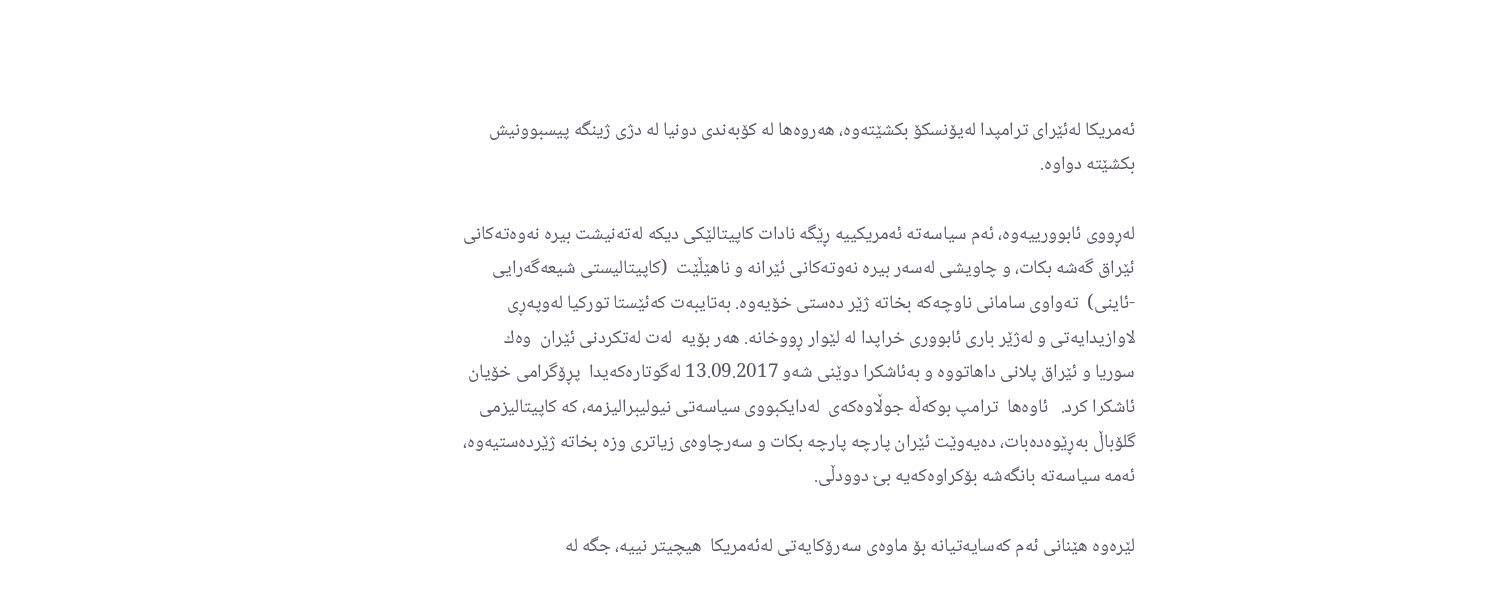ئه‌مریكا له‌ئێرای ترامپدا له‌یۆنسكۆ بكشێته‌وه‌، هه‌روه‌ها له‌ كۆبه‌ندی دونیا له ‌دژی ژینگه‌ پیسبوونیش بكشێته‌ دواوه‌.

له‌ڕووی ئابوورییه‌وه‌، ئه‌م سیاسه‌ته‌ ئه‌مریكییه‌ ‌ڕێگه‌ نادات كاپیتالێكی دیكه‌ له‌ته‌نیشت بیره‌ نه‌وه‌ته‌كانی ئێراق گه‌شه‌ بكات، و چاویشی له‌سه‌ر بیره‌ نه‌وته‌كانی ئێرانه و ناهێڵێت  (كاپیتالیستی شیعه‌گه‌رایی -ئاینی)  ته‌واوی سامانی ناوچه‌كه‌ بخاته‌ ژێر ده‌ستی خۆیه‌وه‌. به‌تایبه‌ت كه‌ئێستا توركیا له‌وپه‌ڕی لاوازیدایه‌تی و له‌ژێر باری ئابووری خراپدا له ‌لێوار ڕووخانه‌‌. هه‌ر بۆیه‌  له‌ت له‌تكردنی ئێران  وه‌ك سوریا و ئێراق پلانی داهاتووه‌ و به‌ئاشكرا دوێنی شه‌و 13.09.2017 له‌گوتاره‌كه‌یدا  پڕۆگرامی خۆیان ئاشكرا كرد.   ئاوه‌ها  ترامپ بوكه‌ڵه‌ جوڵاوه‌كه‌ی  له‌دایكبووی سیاسه‌تی نیولیبرالیزمه‌‌، كه‌ كاپیتالیزمی گلۆباڵ به‌ڕێوه‌ده‌بات، ده‌یه‌وێت ئێران پارچه‌ پارچه‌ بكات و سه‌رچاوه‌ی زیاتری وزه‌ بخاته‌ ژێرده‌ستیه‌وه‌، ئه‌مه‌ سیاسه‌ته‌ بانگه‌شه‌ بۆكراوه‌كه‌یه‌ بێ دوودڵی.

لێره‌وه‌ هێنانی ئه‌م كه‌سایه‌تیانه‌ بۆ ماوه‌ی سه‌رۆكایه‌تی له‌ئه‌مریكا  هیچیتر نییه،‌ جگه‌ له‌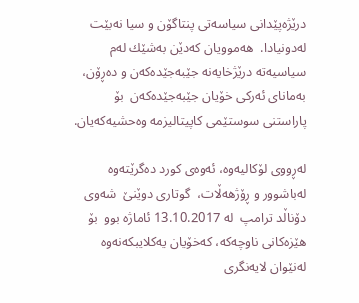درێژه‌پێدانی سیاسه‌تی پنتاگۆن و سیا نه‌بێت له‌دونیادا.  هه‌موویان كه‌دێن به‌شێك له‌م سیاسیه‌ته‌ درێژخایه‌نه‌ جێبه‌جێده‌كه‌ن و ده‌ڕۆن، به‌مانای ئه‌ركی خۆیان جێبه‌جێده‌كه‌ن ‌ بۆ پاراستنی سوستێمی كاپیتالیزمه‌ وه‌حشیه‌كه‌یان.

له‌ڕووی لۆكالیه‌وه‌، ئه‌وه‌ی كورد ده‌گرێته‌وه‌ له‌باشوور و ڕۆژهه‌ڵات، ‌ گوتاری دوێنێ  شه‌وی دۆناڵد ترامپ  له‌ 13.10.2017 ئاماژه‌ بوو  بۆ هێزه‌كانی ناوچه‌كه‌، كه‌خۆیان یه‌كلایبكه‌نه‌وه‌ له‌نێوان لایه‌نگری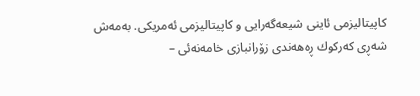كاپیتالیزمی ئاینی شیعه‌گه‌رایی و كاپیتالیزمی ئه‌مریكی. به‌مه‌ش  شه‌ڕی كه‌ركوك ڕه‌هه‌ندی زۆرانبازی خامه‌نه‌ئی –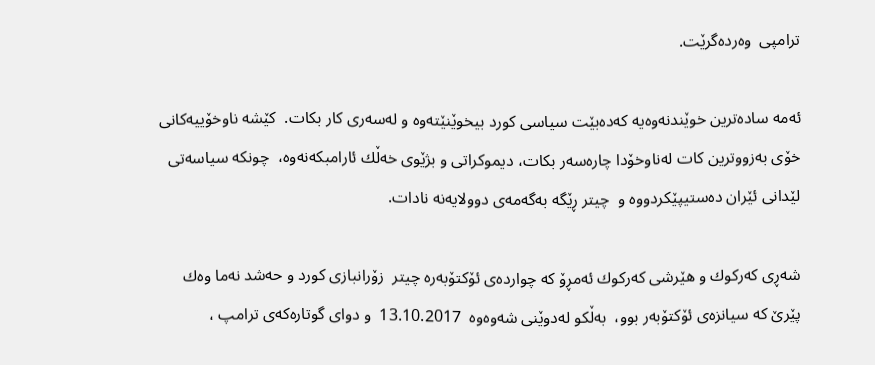ترامپی  وه‌رده‌گرێت.

ئه‌مه‌ ساده‌ترین خوێندنه‌وه‌یه‌ كه‌ده‌بێت سیاسی كورد بیخوێنێته‌وه‌ و له‌سه‌ری كار بكات.  كێشه‌ ناوخۆییه‌كانی خۆی به‌زووترین كات له‌ناوخۆدا چاره‌سه‌ر بكات، دیموكراتی و بژێوی خه‌ڵك ئارامبكه‌نه‌وه‌،  چونكه‌ سیاسه‌تی لێدانی ئێران ده‌ستیپێكردووه‌ و  چیتر ڕێگه‌ به‌گه‌مه‌ی دوولایه‌نه‌ نادات.

شه‌ڕی كه‌ركوك و هێرشی كه‌ركوك ئه‌مڕۆ كه‌ چوارده‌ی ئۆكتۆبه‌ره‌ چیتر  زۆرانبازی كورد و حه‌شد نه‌ما وه‌ك پێرێ كه‌ سیانزه‌ی ئۆكتۆبه‌ر بوو،  به‌ڵكو له‌دوێنی شه‌وه‌وه‌  13.10.2017  و دوای گوتاره‌كه‌ی ترامپ ،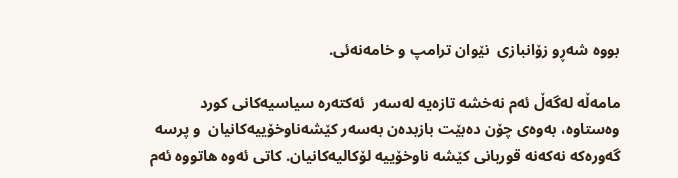بووه‌ شه‌ڕو زۆانبازی  نێوان ترامپ و خامه‌نه‌ئی.

مامه‌ڵه‌ له‌گه‌ڵ ئه‌م نه‌خشه‌ تازه‌یه‌ له‌سه‌ر  ئه‌كته‌ره‌ سیاسیه‌كانی كورد وه‌ستاوه‌، به‌وه‌ی ‌چۆن ده‌بێت بازبده‌ن به‌سه‌ر كێشه‌ناوخۆییه‌كانیان  و پرسه‌ گه‌وره‌كه‌ نه‌كه‌نه‌ قوربانی كێشه‌ ناوخۆییه‌ لۆكالیه‌كانیان. كاتی ئه‌وه‌ هاتووه‌ ئه‌م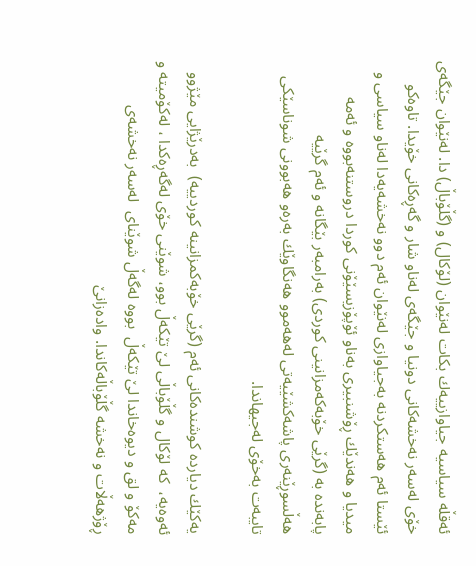ئه‌قڵه‌ سیاسیه‌ جیاوازییه‌ك بكات له‌نێوان (لۆكال) و (گڵۆباڵ) دا. له‌نێوان جێگه‌ی خۆی له‌سه‌ر نه‌خشه‌كانی دونیا و جێگه‌ی له‌ناو شار و گه‌ڕه‌كانی خۆیدا. تاوه‌كو ئێستا ئه‌م هه‌ستكردنه‌ به‌جیاوازی له‌نێوان ئه‌م دوو نه‌خشه‌یه‌دا له‌ناو سیاسی و میدیا و هه‌ندێك ڕۆشنبیری به‌ناو ئۆپۆزیسێۆنی كوردا دروستنه‌بووه‌ و ئه‌مه‌  پابه‌نده‌ به‌ (گرێی خۆبه‌كه‌مزانینی كوردی) به‌رامبه‌ر بێگانه‌ و ئه‌م گرێیه‌ هه‌ڵسوڕێنه‌ری پاشه‌كشێیه‌تی له‌هه‌موو هه‌نگاوێك به‌ره‌و هه‌بوونی شوناسێكی تایبه‌ت به‌خۆی له‌جیهاندا.

یه‌كێك دیارده‌ كوشنده‌كانی ئه‌م (گرێی خۆبه‌كمزانینه‌ كوردییه‌)  به‌درێژایی مێژوو ئه‌وه‌یه‌،  كه‌ ‌لۆكال و گڵۆباڵی لێ تێكه‌ڵ بوو‌، شوێنی خۆی له‌گه‌ڕه‌كدا ، له‌كۆمیته‌ و مه‌كۆ و لق و دیوه‌خاندا لێ تێكه‌ڵ  بووه‌ له‌گه‌ڵ شوێنای  له‌سه‌ر نه‌خشه‌ی  ڕۆژهه‌ڵات و نه‌خشه‌ گڵۆباڵه‌كاندا. واده‌زانێ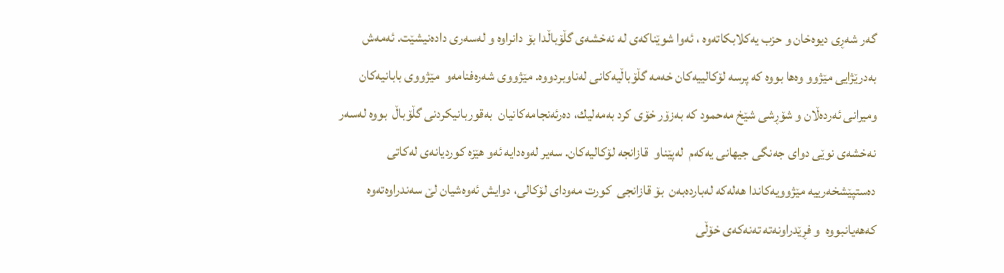گه‌ر شه‌ڕی دیوه‌خان و حزب یه‌كلابكاته‌وه‌ ، ئه‌وا شوێناكه‌ی له‌ نه‌خشه‌ی گڵۆباڵدا بۆ دانراوه‌ و له‌سه‌ری داده‌نیشێت. ئه‌مه‌ش به‌درێژایی مێژوو وه‌ها بووه‌ كه‌ پرسه‌ لۆكالییه‌كان خه‌مه‌ گڵۆباڵیه‌كانی له‌ناوبردووه‌. مێژووی شه‌ره‌فنامه‌و  مێژووی بابانیه‌كان ومیرانی ئه‌رده‌ڵان و شۆڕشی شێخ مه‌حمود كه‌ به‌زۆر ‌خۆی كرد به‌مه‌لیك، ده‌رئه‌نجامه‌كانیان  به‌قوربانیكردنی گڵۆباڵ  بووه‌ له‌سه‌ر نه‌خشه‌ی نوێی دوای جه‌نگی جیهانی یه‌كه‌م  له‌پێناو  قازانجه‌ لۆكالیه‌كان. سه‌یر له‌وه‌دایه‌ ئه‌و هێزه‌ كوردیانه‌ی له‌كاتی ده‌ستپێشخه‌رییه‌ مێژوویه‌كاندا هه‌له‌كه‌ له‌بارده‌به‌ن  بۆ قازانجی  كورت مه‌ودای لۆكالی، دوایش ئه‌وه‌شیان لێ سه‌ندراوه‌ته‌وه  كه‌هه‌یانبووه‌  و فڕێدراونه‌ته‌ ته‌نه‌كه‌ی خۆڵی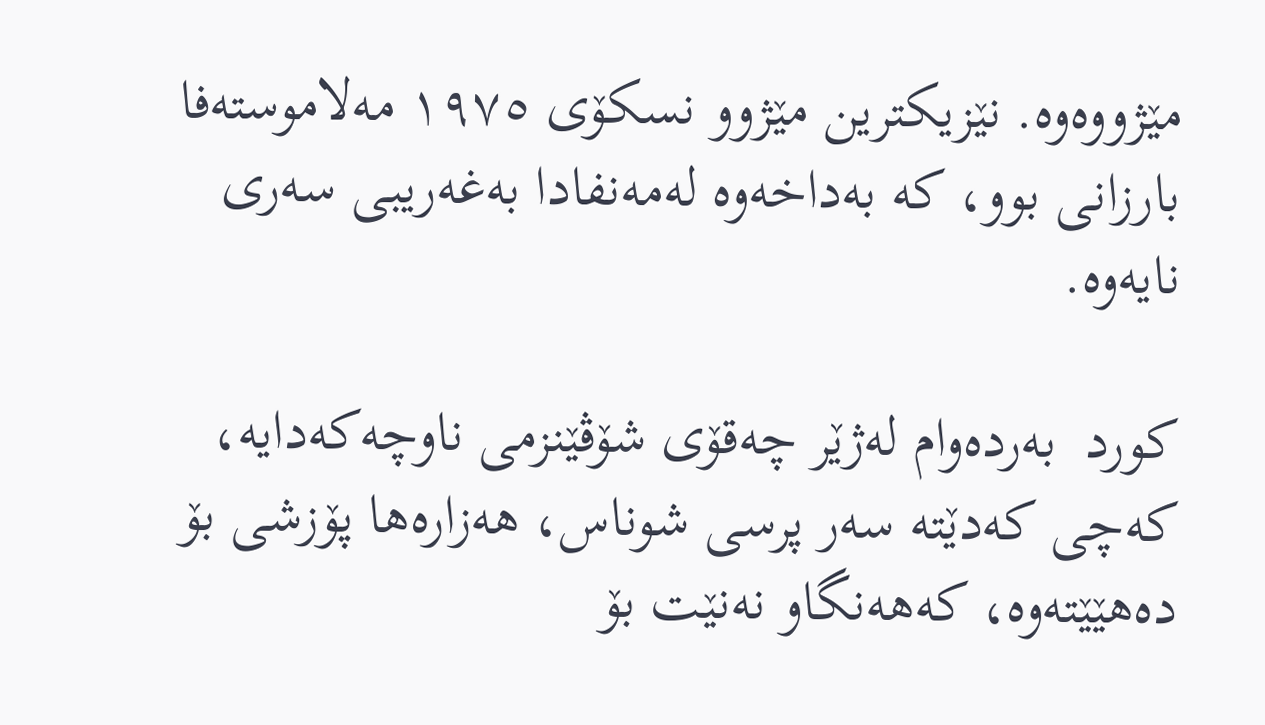مێژووه‌وه‌‌. نێزیكترین مێژوو نسكۆی ١٩٧٥ مه‌لاموسته‌فا بارزانی بوو، كه به‌داخه‌وه‌ ‌له‌مه‌نفادا به‌غه‌ریبی سه‌ری نایه‌وه‌.

كورد  به‌رده‌وام له‌ژێر چه‌قۆی شۆڤێنزمی ناوچه‌كه‌دایه‌،  كه‌چی كه‌دێته‌ سه‌ر پرسی شوناس، هه‌زاره‌ها پۆزشی بۆ ده‌هێێته‌وه‌، كه‌هه‌نگاو نه‌نێت بۆ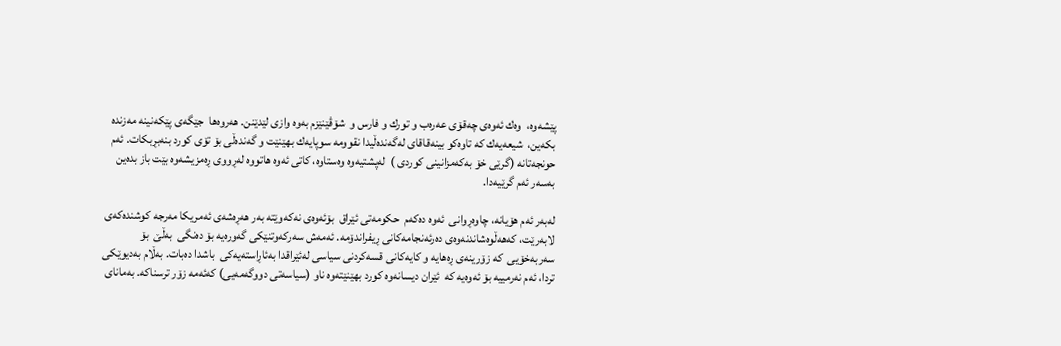پێشه‌وه‌،  وه‌ك ئه‌وه‌ی چه‌قۆی عه‌ره‌ب و تورك و فارس و  شۆڤێنێزم به‌وه‌ وازی لێدێنن. هه‌روه‌ها  جێگه‌ی پێكه‌نینه‌ مه‌زنده‌ بكه‌ین،  شیعه‌یه‌ك كه‌ تاوه‌كو بینه‌قاقای له‌گه‌نده‌ڵیدا نقوومه‌ سوپایه‌ك بهێنێت و گه‌نده‌ڵی بۆ تۆی كورد بنه‌بڕبكات. ئه‌م حونجه‌تانه‌ (گرێی خۆ به‌كه‌مزانینی كوردی )  له‌پشتیه‌وه‌ وه‌ستاوه‌، كاتی ئه‌وه‌ هاتووه‌ له‌ڕووی ڕه‌مزیشه‌وه‌ بێت باز بده‌ین به‌سه‌ر ئه‌م گرێیه‌دا.

له‌به‌ر ئه‌م هۆیانه‌، چاوه‌ڕوانی  ئه‌وه‌ ده‌كه‌م  حكومه‌تی ئێراق  بۆئه‌وه‌ی نه‌كه‌وێته‌ به‌ر هه‌ڕه‌شه‌ی ئه‌مریكا مه‌رجه‌ كوشنده‌كه‌ی لابه‌رێت، كه‌هه‌ڵوه‌شاندنه‌وه‌ی ده‌رئه‌نجامه‌كانی ڕیفراندۆمه‌. ئه‌مه‌ش سه‌ركه‌وتنێكی گه‌وره‌یه‌ بۆ ده‌نگی  به‌ڵێ  بۆ سه‌ربه‌خۆیی  كه‌ زۆرینه‌ی ڕه‌هایه‌ و كایه‌كانی قسه‌كردنی سیاسی له‌ئێراقدا به‌ئاڕاسته‌یه‌كی  باشدا ده‌بات. به‌ڵام به‌دیوێكی تردا، ئه‌م نه‌رمییه‌ بۆ ئه‌وه‌یه‌ كه‌  ئێران دیسانه‌وه‌ كورد بهێنێته‌وه‌‌ ناو (سیاسه‌تی دووگه‌مه‌یی) كه‌ئه‌مه‌ زۆر ترسناكه‌. به‌مانای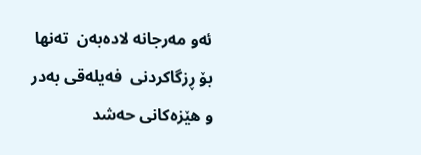ئه‌و مه‌رجانه‌ لاده‌به‌ن  ته‌نها   بۆ ڕزگاكردنی  فه‌یله‌قی به‌در و هێزه‌كانی حه‌شد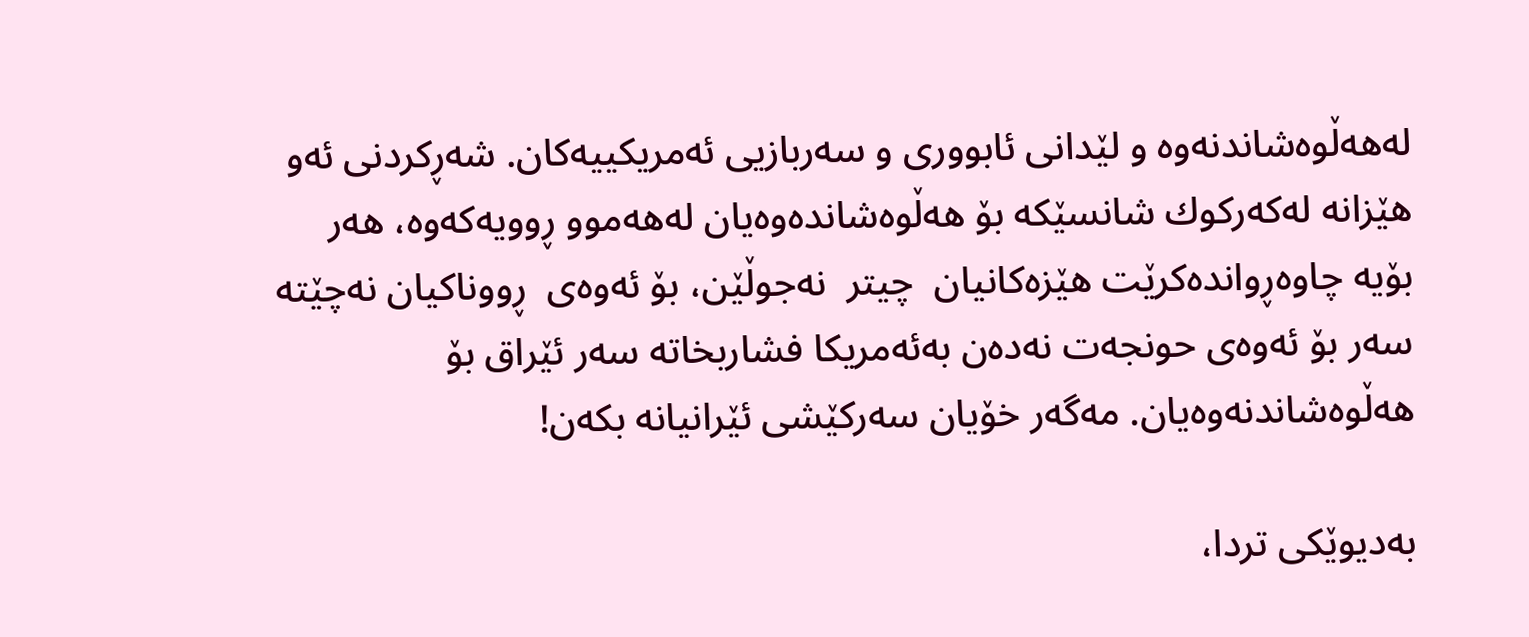له‌هه‌ڵوه‌شاندنه‌وه‌ و لێدانی ئابووری و سه‌ربازیی ئه‌مریكییه‌كان. شه‌ڕكردنی ئه‌و هێزانه‌ له‌كه‌ركوك شانسێكه‌ بۆ هه‌ڵوه‌شانده‌وه‌یان له‌هه‌موو ڕوویه‌كه‌وه‌، هه‌ر بۆیه‌ چاوه‌ڕوانده‌كرێت هێزه‌كانیان  چیتر  نه‌جوڵێن، بۆ ئه‌وه‌ی  ڕووناكیان نه‌چێته‌ سه‌ر بۆ ئه‌وه‌ی حونجه‌ت نه‌ده‌ن به‌ئه‌مریكا فشاربخاته‌ سه‌ر ئێراق بۆ هه‌ڵوه‌شاندنه‌وه‌یان. مه‌گه‌ر خۆیان سه‌ركێشی ئێرانیانه‌ بكه‌ن!

به‌دیوێكی تردا،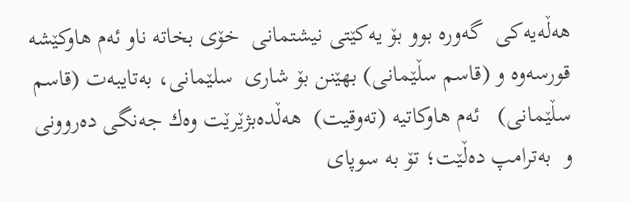هه‌ڵه‌یه‌كی  گه‌وره‌ بوو بۆ یه‌كێتی نیشتمانی  خۆی بخاته‌ ناو ئه‌م هاوكێشه‌ قورسه‌وه‌ و (قاسم سڵێمانی) بهێنن بۆ شاری  سلێمانی، به‌تایبه‌ت (قاسم سڵێمانی)   ئه‌م‌ هاوكاتیه‌ (ته‌وقیت)  هه‌ڵده‌بژێرێت وه‌ك جه‌نگی ده‌روونی و  به‌ترامپ ده‌ڵێت؛ تۆ به‌ سوپای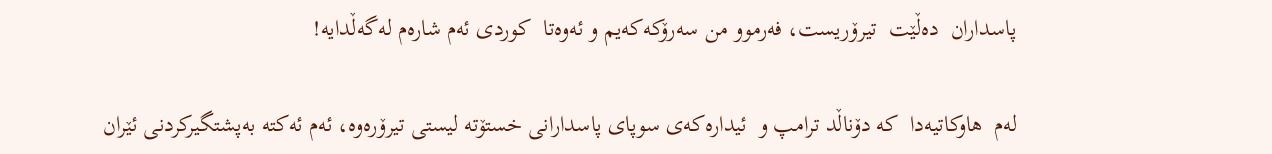پاسداران  ده‌ڵێت  تیرۆریست، فه‌رموو من سه‌رۆكه‌كه‌یم و ئه‌وه‌تا  كوردی ئه‌م شاره‌م له‌گه‌ڵدایه‌!

له‌م  هاوكاتیه‌دا‌  كه دۆناڵد ‌ترامپ و  ئیداره‌كه‌ی سوپای پاسدارانی خستۆته‌ لیستی تیرۆره‌وه‌، ئه‌م ئه‌كته‌ به‌پشتگیركردنی ‌ئێران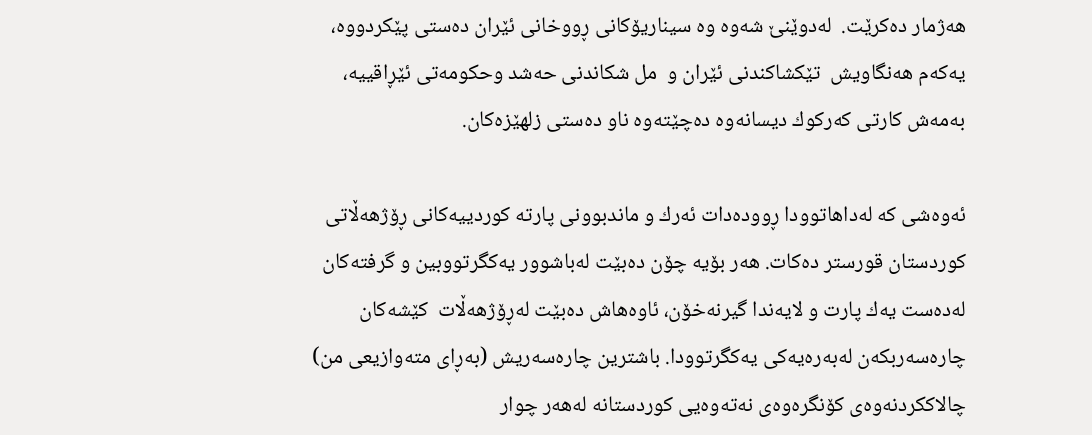هه‌ژمار ده‌كرێت.  له‌دوێنێ شه‌وه‌ ‌وه‌ سیناریۆكانی ڕووخانی ئێران ده‌ستی پێكردووه‌، یه‌كه‌م هه‌نگاویش  تێكشاكندنی ئێران و  مل شكاندنی حه‌شد وحكومه‌تی ئێڕاقییه‌، به‌مه‌ش كارتی كه‌ركوك دیسانه‌وه‌ ده‌چێته‌وه‌ ناو ده‌ستی زلهێزه‌كان.

ئه‌وه‌شی كه ‌له‌داهاتوودا ڕووده‌دات ئه‌رك و ماندبوونی پارته‌ كوردییه‌كانی ڕۆژهه‌ڵاتی كوردستان قورستر ده‌كات. هه‌ر بۆیه‌ چۆن ده‌بێت له‌باشوور یه‌كگرتووبین و گرفته‌كان  له‌ده‌ست یه‌ك پارت و لایه‌ندا گیرنه‌خۆن، ئاوه‌هاش ده‌بێت له‌ڕۆژهه‌ڵات  كێشه‌كان چاره‌سه‌ربكه‌ن له‌به‌ره‌یه‌كی یه‌كگرتوودا. باشترین چاره‌سه‌ریش (به‌ڕای مته‌وازیعی من) چالاككردنه‌وه‌ی كۆنگره‌وه‌ی نه‌ته‌وه‌یی كوردستانه‌ له‌هه‌ر چوار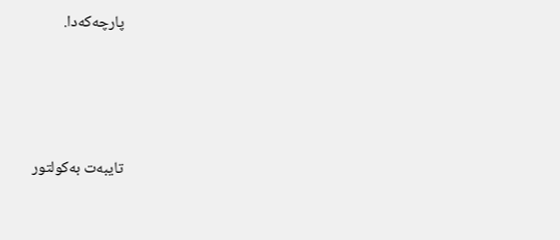پارچه‌كه‌دا.





تایبه‌ت به‌كولتور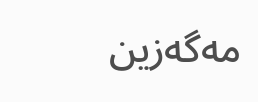مه‌گه‌زین